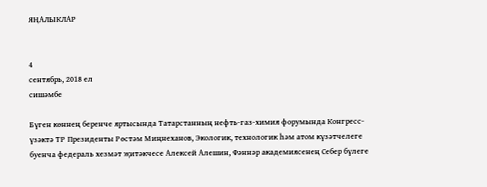ЯҢАЛЫКЛАР


4
сентябрь, 2018 ел
сишәмбе

Бүген көннең беренче яртысында Татарстанның нефть-газ-химия форумында Конгресс-үзәктә ТР Президенты Рөстәм Миңнеханов, Экологик, технологик һәм атом күзәтчелеге буенча федераль хезмәт җитәкчесе Алексей Алешин, Фәннәр академиясенең Себер бүлеге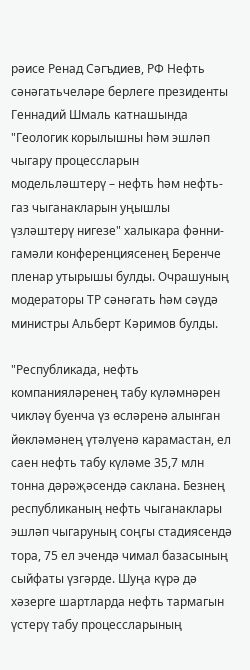рәисе Ренад Сәгъдиев, РФ Нефть сәнәгатьчеләре берлеге президенты Геннадий Шмаль катнашында "Геологик корылышны һәм эшләп чыгару процессларын модельләштерү – нефть һәм нефть-газ чыганакларын уңышлы үзләштерү нигезе" халыкара фәнни-гамәли конференциясенең Беренче пленар утырышы булды. Очрашуның модераторы ТР сәнәгать һәм сәүдә министры Альберт Кәримов булды.

"Республикада, нефть компанияләренең табу күләмнәрен чикләү буенча үз өсләренә алынган йөкләмәнең үтәлүенә карамастан, ел саен нефть табу күләме 35,7 млн тонна дәрәҗәсендә саклана. Безнең республиканың нефть чыганаклары эшләп чыгаруның соңгы стадиясендә тора, 75 ел эчендә чимал базасының сыйфаты үзгәрде. Шуңа күрә дә хәзерге шартларда нефть тармагын үстерү табу процессларының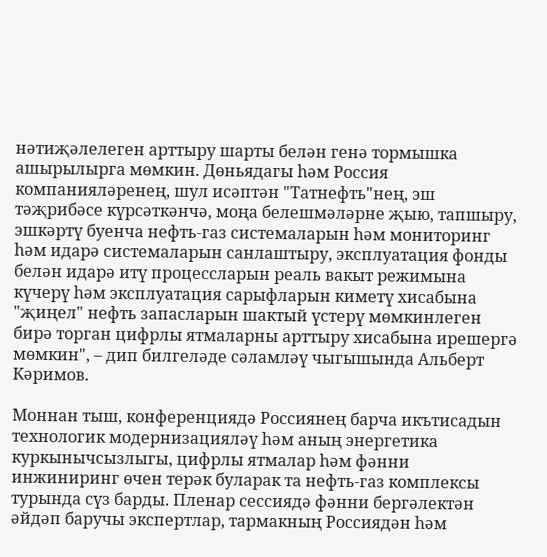нәтиҗәлелеген арттыру шарты белән генә тормышка ашырылырга мөмкин. Дөньядагы һәм Россия компанияләренең, шул исәптән "Татнефть"нең, эш тәҗрибәсе күрсәткәнчә, моңа белешмәләрне җыю, тапшыру, эшкәртү буенча нефть-газ системаларын һәм мониторинг һәм идарә системаларын санлаштыру, эксплуатация фонды белән идарә итү процессларын реаль вакыт режимына күчерү һәм эксплуатация сарыфларын киметү хисабына "җиңел" нефть запасларын шактый үстерү мөмкинлеген бирә торган цифрлы ятмаларны арттыру хисабына ирешергә мөмкин", – дип билгеләде сәламләү чыгышында Альберт Кәримов.

Моннан тыш, конференциядә Россиянең барча икътисадын технологик модернизацияләү һәм аның энергетика куркынычсызлыгы, цифрлы ятмалар һәм фәнни инжиниринг өчен терәк буларак та нефть-газ комплексы турында сүз барды. Пленар сессиядә фәнни бергәлектән әйдәп баручы экспертлар, тармакның Россиядән һәм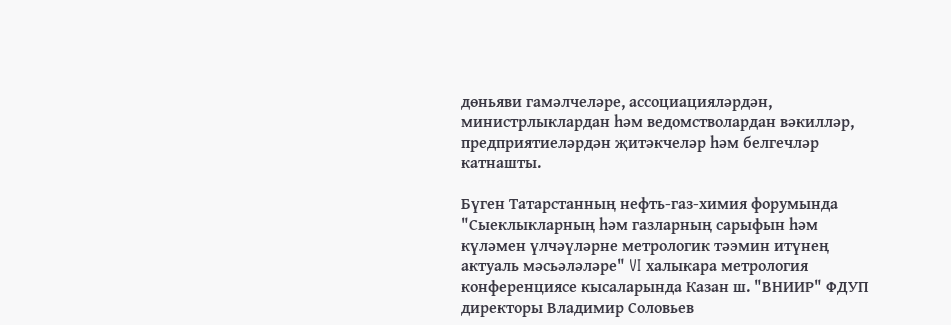дөньяви гамәлчеләре, ассоциацияләрдән, министрлыклардан һәм ведомстволардан вәкилләр, предприятиеләрдән җитәкчеләр һәм белгечләр катнашты.

Бүген Татарстанның нефть-газ-химия форумында "Сыеклыкларның һәм газларның сарыфын һәм күләмен үлчәүләрне метрологик тәэмин итүнең актуаль мәсьәләләре" VI халыкара метрология конференциясе кысаларында Казан ш. "ВНИИР" ФДУП директоры Владимир Соловьев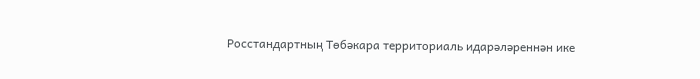Росстандартның Төбәкара территориаль идарәләреннән ике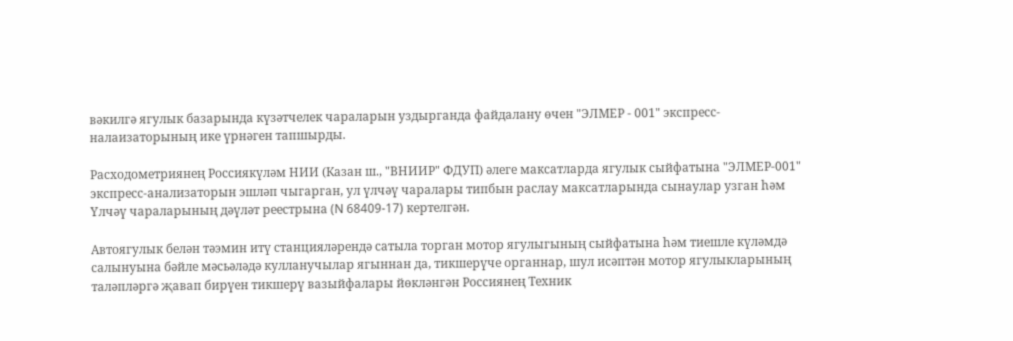вәкилгә ягулык базарында күзәтчелек чараларын уздырганда файдалану өчен "ЭЛМЕР - 001" экспресс-налаизаторының ике үрнәген тапшырды.

Расходометриянең Россиякүләм НИИ (Казан ш., "ВНИИР" ФДУП) әлеге максатларда ягулык сыйфатына "ЭЛМЕР-001" экспресс-анализаторын эшләп чыгарган, ул үлчәү чаралары типбын раслау максатларында сынаулар узган һәм Үлчәү чараларының дәүләт реестрына (N 68409-17) кертелгән.

Автоягулык белән тәэмин итү станцияләрендә сатыла торган мотор ягулыгының сыйфатына һәм тиешле күләмдә салынуына бәйле мәсьәләдә кулланучылар ягыннан да, тикшерүче органнар, шул исәптән мотор ягулыкларының таләпләргә җавап бирүен тикшерү вазыйфалары йөкләнгән Россиянең Техник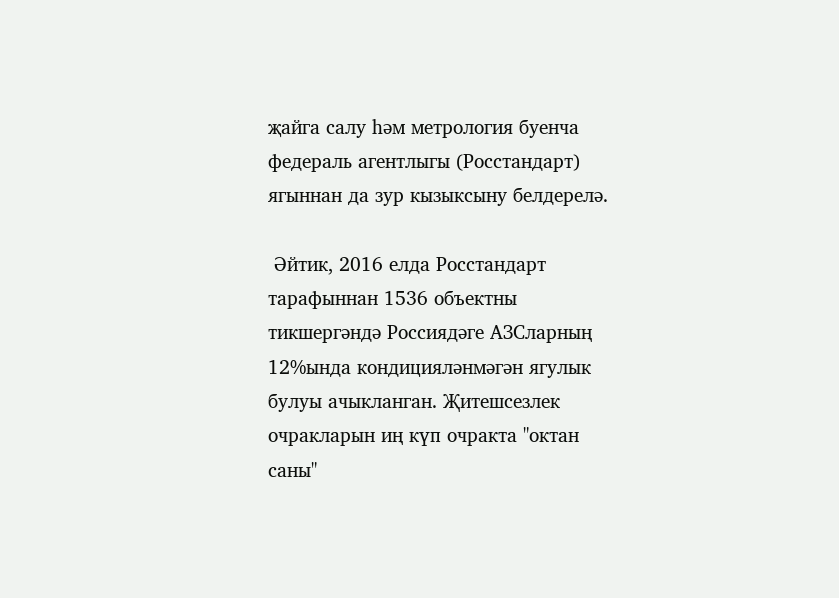җайга салу һәм метрология буенча федераль агентлыгы (Росстандарт) ягыннан да зур кызыксыну белдерелә.

 Әйтик, 2016 елда Росстандарт тарафыннан 1536 объектны тикшергәндә Россиядәге АЗСларның 12%ында кондицияләнмәгән ягулык булуы ачыкланган. Җитешсезлек очракларын иң күп очракта "октан саны"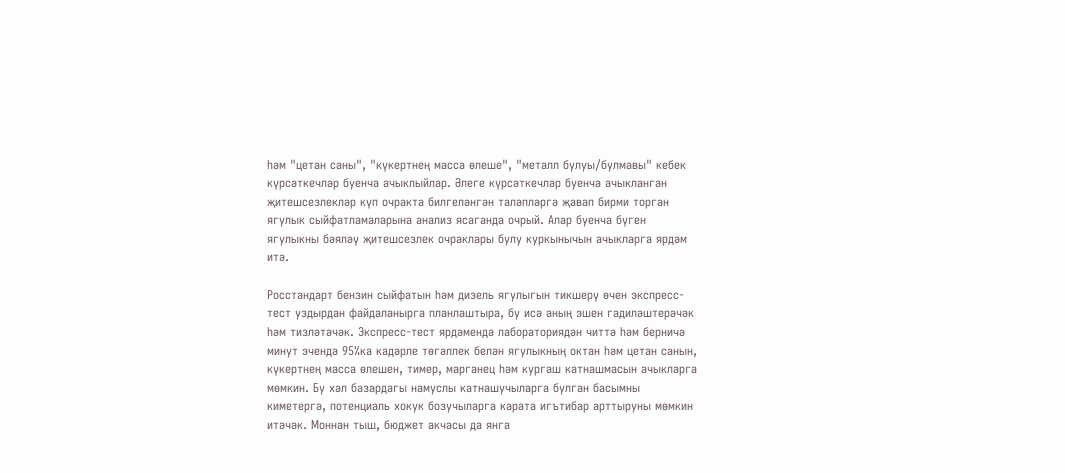һәм "цетан саны", "күкертнең масса өлеше", "металл булуы/булмавы" кебек күрсәткечләр буенча ачыклыйлар. Әлеге күрсәткечләр буенча ачыкланган җитешсезлекләр күп очракта билгеләнгән таләпләргә җавап бирми торган ягулык сыйфатламаларына анализ ясаганда очрый. Алар буенча бүген ягулыкны бәяләү җитешсезлек очраклары булу куркынычын ачыкларга ярдәм итә.

Росстандарт бензин сыйфатын һәм дизель ягулыгын тикшерү өчен экспресс-тест уздырдан файдаланырга планлаштыра, бу исә аның эшен гадиләштерәчәк һәм тизләтәчәк. Экспресс-тест ярдәмендә лабораториядән читтә һәм берничә минут эчендә 95%ка кадәрле төгәллек белән ягулыкның октан һәм цетан санын, күкертнең масса өлешен, тимер, марганец һәм кургаш катнашмасын ачыкларга мөмкин. Бу хәл базардагы намуслы катнашучыларга булган басымны киметергә, потенциаль хокук бозучыларга карата игътибар арттыруны мөмкин итәчәк. Моннан тыш, бюджет акчасы да янга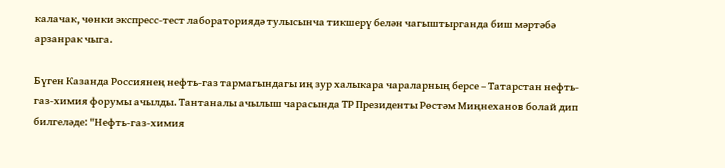калачак, чөнки экспресс-тест лабораториядә тулысынча тикшерү белән чагыштырганда биш мәртәбә арзанрак чыга.

Бүген Казанда Россиянең нефть-газ тармагындагы иң зур халыкара чараларның берсе – Татарстан нефть-газ-химия форумы ачылды. Тантаналы ачылыш чарасында ТР Президенты Рөстәм Миңнеханов болай дип билгеләде: "Нефть-газ-химия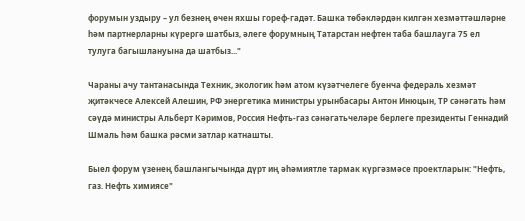форумын уздыру – ул безнең өчен яхшы гореф-гадәт. Башка төбәкләрдән килгән хезмәттәшләрне һәм партнерларны күрергә шатбыз, әлеге форумның Татарстан нефтен таба башлауга 75 ел тулуга багышлануына да шатбыз..."

Чараны ачу тантанасында Техник, экологик һәм атом күзәтчелеге буенча федераль хезмәт җитәкчесе Алексей Алешин, РФ энергетика министры урынбасары Антон Инюцын, ТР сәнәгать һәм сәүдә министры Альберт Кәримов, Россия Нефть-газ сәнәгатьчеләре берлеге президенты Геннадий Шмаль һәм башка рәсми затлар катнашты.

Быел форум үзенең башлангычында дүрт иң әһәмиятле тармак күргәзмәсе проектларын: "Нефть, газ. Нефть химиясе"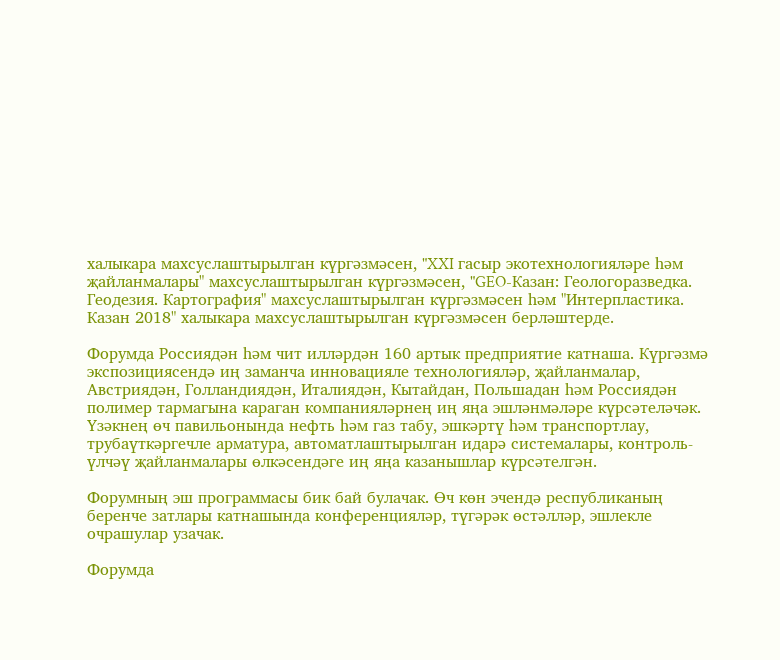халыкара махсуслаштырылган күргәзмәсен, "XXI гасыр экотехнологияләре һәм җайланмалары" махсуслаштырылган күргәзмәсен, "GEO-Казан: Геологоразведка. Геодезия. Картография" махсуслаштырылган күргәзмәсен һәм "Интерпластика. Казан 2018" халыкара махсуслаштырылган күргәзмәсен берләштерде.

Форумда Россиядән һәм чит илләрдән 160 артык предприятие катнаша. Күргәзмә экспозициясендә иң заманча инновацияле технологияләр, җайланмалар, Австриядән, Голландиядән, Италиядән, Кытайдан, Польшадан һәм Россиядән полимер тармагына караган компанияләрнең иң яңа эшләнмәләре күрсәтеләчәк. Үзәкнең өч павильонында нефть һәм газ табу, эшкәртү һәм транспортлау, трубаүткәргечле арматура, автоматлаштырылган идарә системалары, контроль-үлчәү җайланмалары өлкәсендәге иң яңа казанышлар күрсәтелгән.

Форумның эш программасы бик бай булачак. Өч көн эчендә республиканың беренче затлары катнашында конференцияләр, түгәрәк өстәлләр, эшлекле очрашулар узачак.

Форумда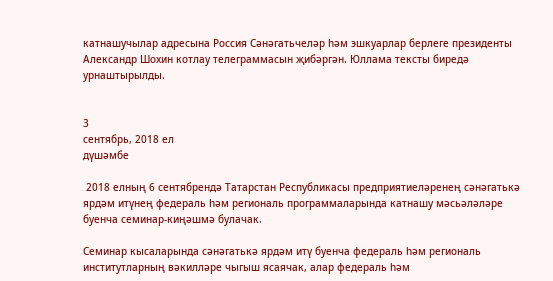катнашучылар адресына Россия Сәнәгатьчеләр һәм эшкуарлар берлеге президенты Александр Шохин котлау телеграммасын җибәргән. Юллама тексты биредә урнаштырылды.


3
сентябрь, 2018 ел
дүшәмбе

 2018 елның 6 сентябрендә Татарстан Республикасы предприятиеләренең сәнәгатькә ярдәм итүнең федераль һәм региональ программаларында катнашу мәсьәләләре буенча семинар-киңәшмә булачак.

Семинар кысаларында сәнәгатькә ярдәм итү буенча федераль һәм региональ институтларның вәкилләре чыгыш ясаячак, алар федераль һәм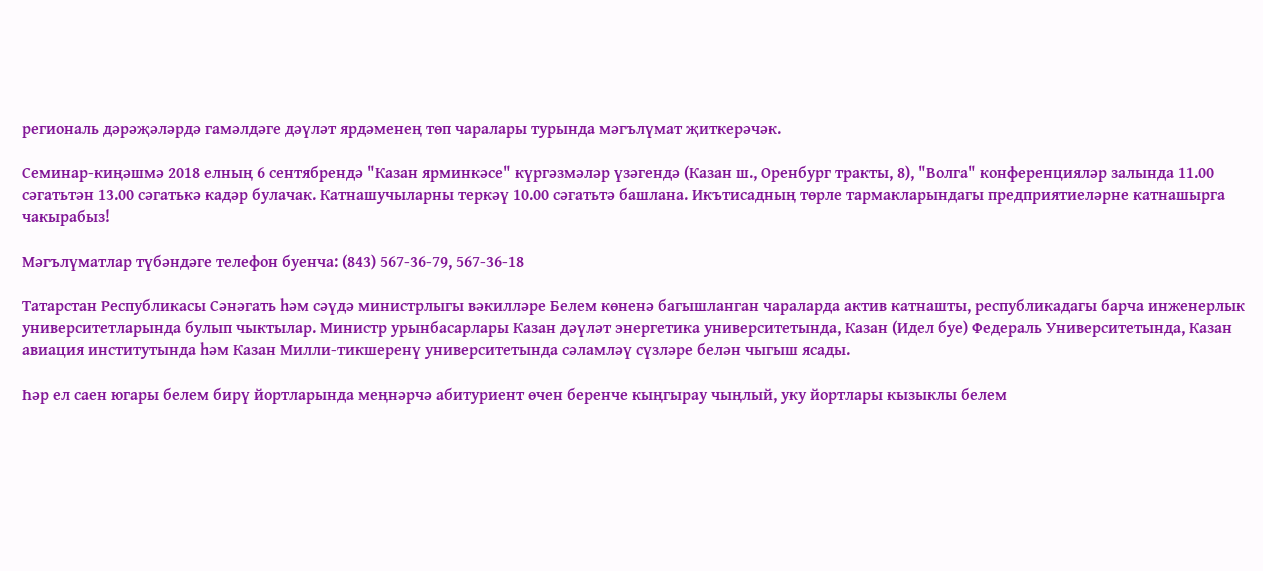региональ дәрәҗәләрдә гамәлдәге дәүләт ярдәменең төп чаралары турында мәгълүмат җиткерәчәк.

Семинар-киңәшмә 2018 елның 6 сентябрендә "Казан ярминкәсе" күргәзмәләр үзәгендә (Казан ш., Оренбург тракты, 8), "Волга" конференцияләр залында 11.00 сәгатьтән 13.00 сәгатькә кадәр булачак. Катнашучыларны теркәү 10.00 сәгатьтә башлана. Икътисадның төрле тармакларындагы предприятиеләрне катнашырга чакырабыз!

Мәгълүматлар түбәндәге телефон буенча: (843) 567-36-79, 567-36-18

Татарстан Республикасы Сәнәгать һәм сәүдә министрлыгы вәкилләре Белем көненә багышланган чараларда актив катнашты, республикадагы барча инженерлык университетларында булып чыктылар. Министр урынбасарлары Казан дәүләт энергетика университетында, Казан (Идел буе) Федераль Университетында, Казан авиация институтында һәм Казан Милли-тикшеренү университетында сәламләү сүзләре белән чыгыш ясады.

Һәр ел саен югары белем бирү йортларында меңнәрчә абитуриент өчен беренче кыңгырау чыңлый, уку йортлары кызыклы белем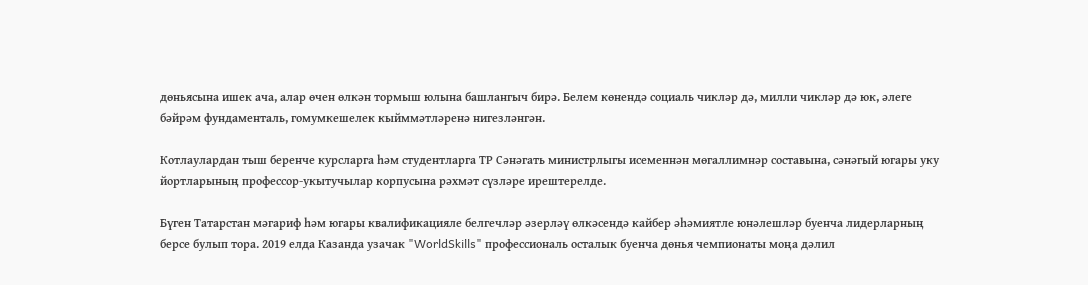дөньясына ишек ача, алар өчен өлкән тормыш юлына башлангыч бирә. Белем көнендә социаль чикләр дә, милли чикләр дә юк, әлеге бәйрәм фундаменталь, гомумкешелек кыйммәтләренә нигезләнгән.

Котлаулардан тыш беренче курсларга һәм студентларга ТР Сәнәгать министрлыгы исеменнән мөгаллимнәр составына, сәнәгый югары уку йортларының профессор-укытучылар корпусына рәхмәт сүзләре ирештерелде.

Бүген Татарстан мәгариф һәм югары квалификацияле белгечләр әзерләү өлкәсендә кайбер әһәмиятле юнәлешләр буенча лидерларның берсе булып тора. 2019 елда Казанда узачак "WorldSkills" профессиональ осталык буенча дөнья чемпионаты моңа дәлил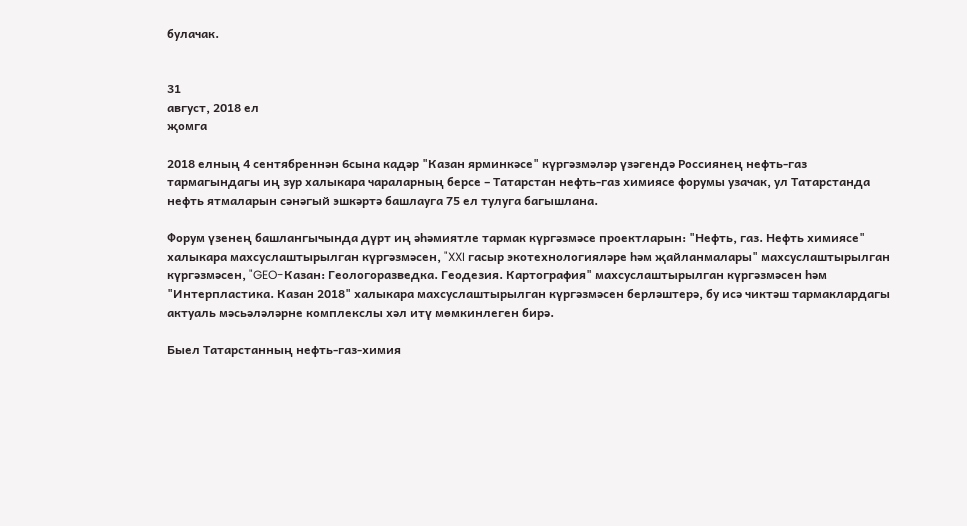булачак.


31
август, 2018 ел
җомга

2018 елның 4 сентябреннән 6сына кадәр "Казан ярминкәсе" күргәзмәләр үзәгендә Россиянең нефть-газ тармагындагы иң зур халыкара чараларның берсе – Татарстан нефть-газ химиясе форумы узачак, ул Татарстанда нефть ятмаларын сәнәгый эшкәртә башлауга 75 ел тулуга багышлана.

Форум үзенең башлангычында дүрт иң әһәмиятле тармак күргәзмәсе проектларын: "Нефть, газ. Нефть химиясе" халыкара махсуслаштырылган күргәзмәсен, "XXI гасыр экотехнологияләре һәм җайланмалары" махсуслаштырылган күргәзмәсен, "GEO-Казан: Геологоразведка. Геодезия. Картография" махсуслаштырылган күргәзмәсен һәм "Интерпластика. Казан 2018" халыкара махсуслаштырылган күргәзмәсен берләштерә, бу исә чиктәш тармаклардагы актуаль мәсьәләләрне комплекслы хәл итү мөмкинлеген бирә.

Быел Татарстанның нефть-газ-химия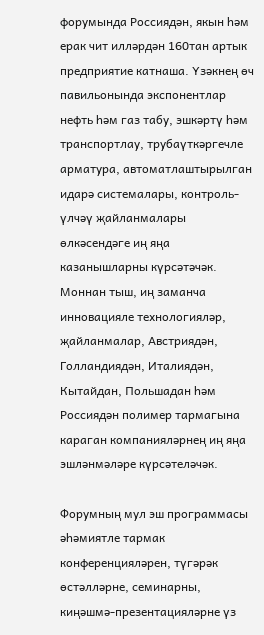форумында Россиядән, якын һәм ерак чит илләрдән 160тан артык предприятие катнаша. Үзәкнең өч павильонында экспонентлар нефть һәм газ табу, эшкәртү һәм транспортлау, трубаүткәргечле арматура, автоматлаштырылган идарә системалары, контроль-үлчәү җайланмалары өлкәсендәге иң яңа казанышларны күрсәтәчәк. Моннан тыш, иң заманча инновацияле технологияләр, җайланмалар, Австриядән, Голландиядән, Италиядән, Кытайдан, Польшадан һәм Россиядән полимер тармагына караган компанияләрнең иң яңа эшләнмәләре күрсәтеләчәк.

Форумның мул эш программасы әһәмиятле тармак конференцияләрен, түгәрәк өстәлләрне, семинарны, киңәшмә-презентацияләрне үз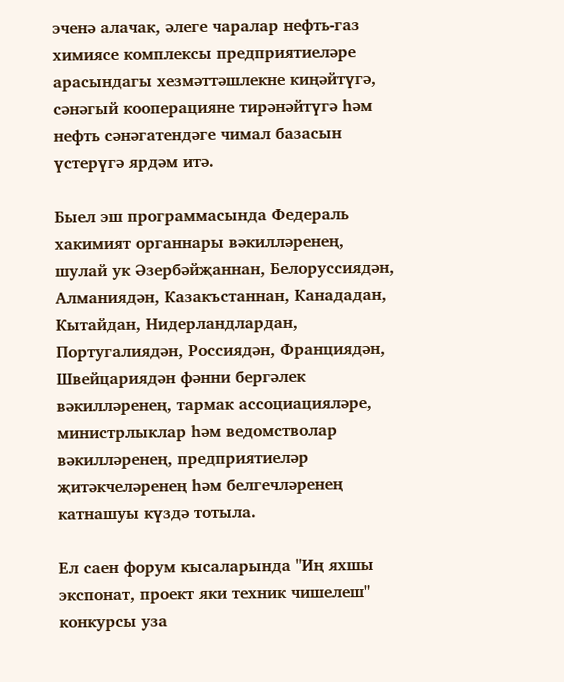эченә алачак, әлеге чаралар нефть-газ химиясе комплексы предприятиеләре арасындагы хезмәттәшлекне киңәйтүгә, сәнәгый кооперацияне тирәнәйтүгә һәм нефть сәнәгатендәге чимал базасын үстерүгә ярдәм итә.

Быел эш программасында Федераль хакимият органнары вәкилләренең, шулай ук Әзербәйҗаннан, Белоруссиядән, Алманиядән, Казакъстаннан, Канададан, Кытайдан, Нидерландлардан, Португалиядән, Россиядән, Франциядән, Швейцариядән фәнни бергәлек вәкилләренең, тармак ассоциацияләре, министрлыклар һәм ведомстволар вәкилләренең, предприятиеләр җитәкчеләренең һәм белгечләренең катнашуы күздә тотыла.

Ел саен форум кысаларында "Иң яхшы экспонат, проект яки техник чишелеш" конкурсы уза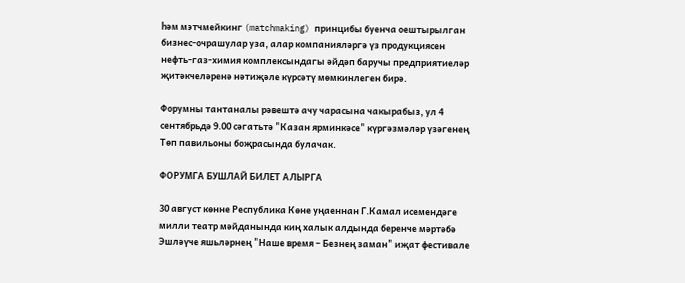һәм мэтчмейкинг (matchmaking) принцибы буенча оештырылган бизнес-очрашулар уза, алар компанияләргә үз продукциясен нефть-газ-химия комплексындагы әйдәп баручы предприятиеләр җитәкчеләренә нәтиҗәле күрсәтү мөмкинлеген бирә.

Форумны тантаналы рәвештә ачу чарасына чакырабыз, ул 4 сентябрьдә 9.00 сәгатьтә "Казан ярминкәсе" күргәзмәләр үзәгенең Төп павильоны боҗрасында булачак.

ФОРУМГА БУШЛАЙ БИЛЕТ АЛЫРГА

30 август көнне Республика Көне уңаеннан Г.Камал исемендәге милли театр мәйданында киң халык алдында беренче мәртәбә Эшләүче яшьләрнең "Наше время – Безнең заман" иҗат фестивале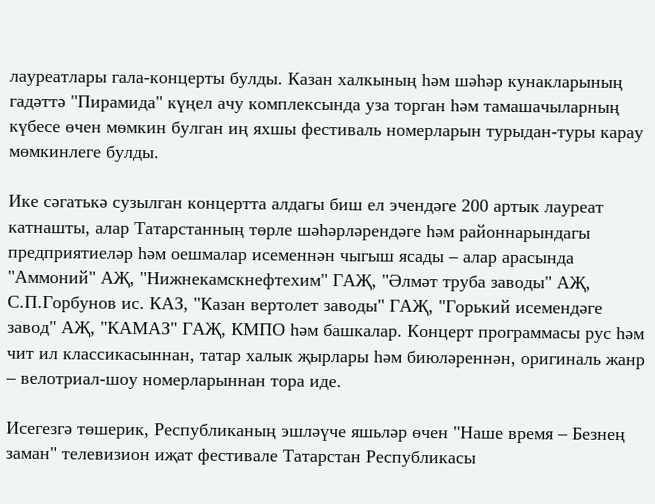лауреатлары гала-концерты булды. Казан халкының һәм шәһәр кунакларының гадәттә "Пирамида" күңел ачу комплексында уза торган һәм тамашачыларның күбесе өчен мөмкин булган иң яхшы фестиваль номерларын турыдан-туры карау мөмкинлеге булды.

Ике сәгатькә сузылган концертта алдагы биш ел эчендәге 200 артык лауреат катнашты, алар Татарстанның төрле шәһәрләрендәге һәм районнарындагы предприятиеләр һәм оешмалар исеменнән чыгыш ясады – алар арасында "Аммоний" АҖ, "Нижнекамскнефтехим" ГАҖ, "Әлмәт труба заводы" АҖ, С.П.Горбунов ис. КАЗ, "Казан вертолет заводы" ГАҖ, "Горький исемендәге завод" АҖ, "КАМАЗ" ГАҖ, КМПО һәм башкалар. Концерт программасы рус һәм чит ил классикасыннан, татар халык җырлары һәм биюләреннән, оригиналь жанр – велотриал-шоу номерларыннан тора иде.

Исегезгә төшерик, Республиканың эшләүче яшьләр өчен "Наше время – Безнең заман" телевизион иҗат фестивале Татарстан Республикасы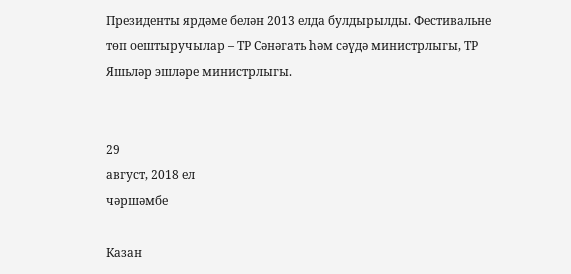Президенты ярдәме белән 2013 елда булдырылды. Фестивальне төп оештыручылар – ТР Сәнәгать һәм сәүдә министрлыгы, ТР Яшьләр эшләре министрлыгы.


29
август, 2018 ел
чәршәмбе

Казан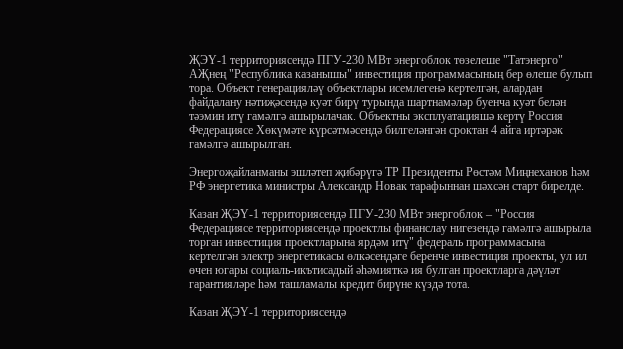ҖЭҮ-1 территориясендә ПГУ-230 МВт энергоблок төзелеше "Татэнерго" АҖнең "Республика казанышы" инвестиция программасының бер өлеше булып тора. Объект генерацияләү объектлары исемлегенә кертелгән, алардан файдалану нәтиҗәсендә куәт бирү турында шартнамәләр буенча куәт белән тәэмин итү гамәлгә ашырылачак. Объектны эксплуатацияшә кертү Россия Федерациясе Хөкүмәте күрсәтмәсендә билгеләнгән сроктан 4 айга иртәрәк гамәлгә ашырылган.

Энергоҗайланманы эшләтеп җибәрүгә ТР Президенты Рөстәм Миңнеханов һәм РФ энергетика министры Александр Новак тарафыннан шәхсән старт бирелде.

Казан ҖЭҮ-1 территориясендә ПГУ-230 МВт энергоблок – "Россия Федерациясе территориясендә проектлы финанслау нигезендә гамәлгә ашырыла торган инвестиция проектларына ярдәм итү" федераль программасына кертелгән электр энергетикасы өлкәсендәге беренче инвестиция проекты, ул ил өчен югары социаль-икътисадый әһәмияткә ия булган проектларга дәүләт гарантияләре һәм ташламалы кредит бирүне күздә тота.

Казан ҖЭҮ-1 территориясендә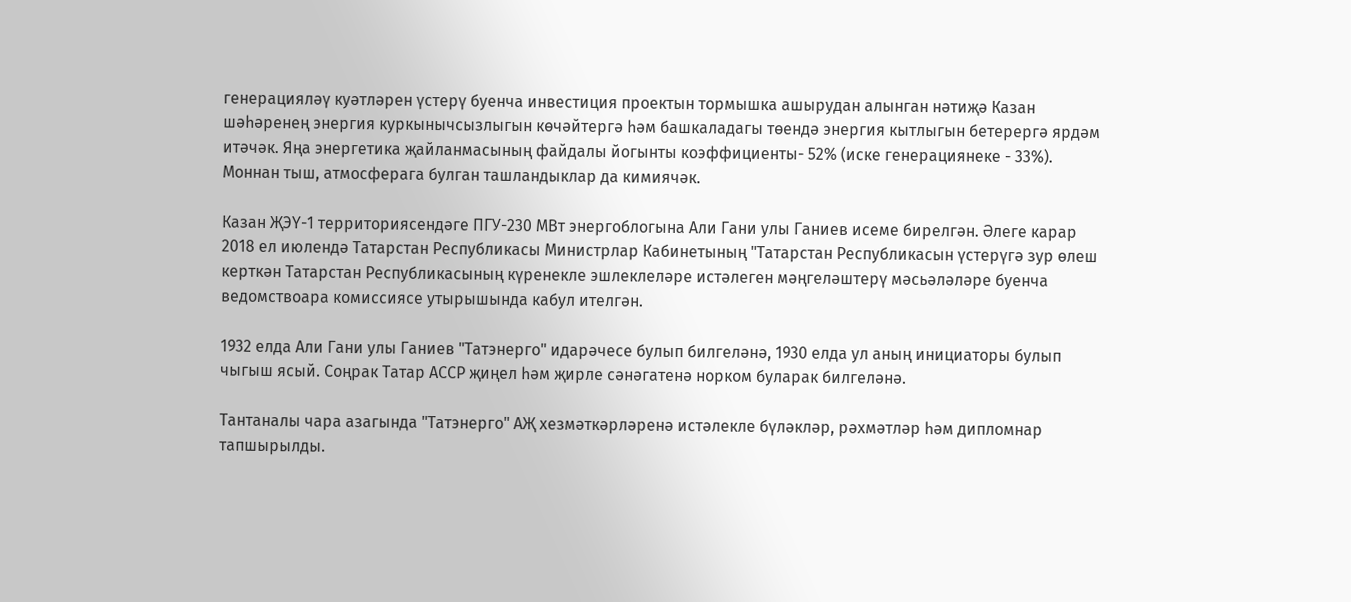генерацияләү куәтләрен үстерү буенча инвестиция проектын тормышка ашырудан алынган нәтиҗә Казан шәһәренең энергия куркынычсызлыгын көчәйтергә һәм башкаладагы төендә энергия кытлыгын бетерергә ярдәм итәчәк. Яңа энергетика җайланмасының файдалы йогынты коэффициенты- 52% (иске генерациянеке - 33%). Моннан тыш, атмосферага булган ташландыклар да кимиячәк.

Казан ҖЭҮ-1 территориясендәге ПГУ-230 МВт энергоблогына Али Гани улы Ганиев исеме бирелгән. Әлеге карар 2018 ел июлендә Татарстан Республикасы Министрлар Кабинетының "Татарстан Республикасын үстерүгә зур өлеш керткән Татарстан Республикасының күренекле эшлеклеләре истәлеген мәңгеләштерү мәсьәләләре буенча ведомствоара комиссиясе утырышында кабул ителгән.

1932 елда Али Гани улы Ганиев "Татэнерго" идарәчесе булып билгеләнә, 1930 елда ул аның инициаторы булып чыгыш ясый. Соңрак Татар АССР җиңел һәм җирле сәнәгатенә норком буларак билгеләнә.

Тантаналы чара азагында "Татэнерго" АҖ хезмәткәрләренә истәлекле бүләкләр, рәхмәтләр һәм дипломнар тапшырылды.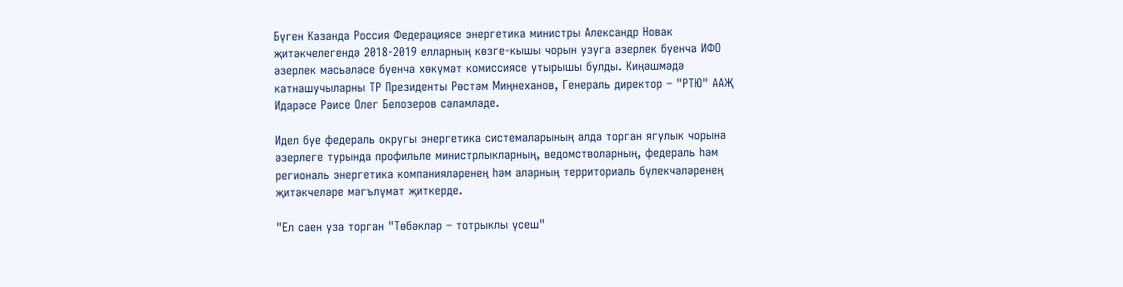Бүген Казанда Россия Федерациясе энергетика министры Александр Новак җитәкчелегендә 2018-2019 елларның көзге-кышы чорын узуга әзерлек буенча ИФО әзерлек мәсьәләсе буенча хөкүмәт комиссиясе утырышы булды. Киңәшмәдә катнашучыларны ТР Президенты Рөстәм Миңнеханов, Генераль директор – "РТЮ" ААҖ Идарәсе Рәисе Олег Белозеров сәламләде.

Идел буе федераль округы энергетика системаларының алда торган ягулык чорына әзерлеге турында профильле министрлыкларның, ведомстволарның, федераль һәм региональ энергетика компанияләренең һәм аларның территориаль бүлекчәләренең җитәкчеләре мәгълүмат җиткерде.

"Ел саен уза торган "Төбәкләр – тотрыклы үсеш"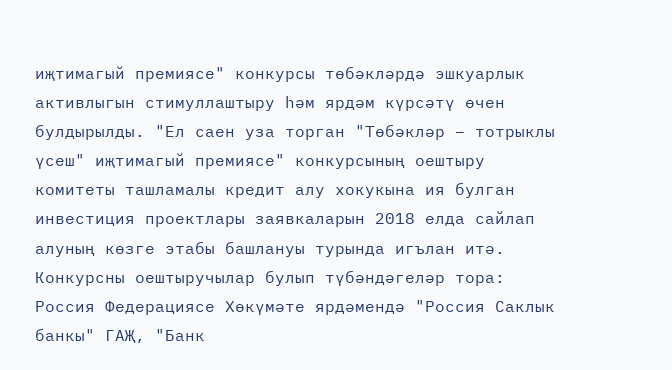иҗтимагый премиясе" конкурсы төбәкләрдә эшкуарлык активлыгын стимуллаштыру һәм ярдәм күрсәтү өчен булдырылды. "Ел саен уза торган "Төбәкләр – тотрыклы үсеш" иҗтимагый премиясе" конкурсының оештыру комитеты ташламалы кредит алу хокукына ия булган инвестиция проектлары заявкаларын 2018 елда сайлап алуның көзге этабы башлануы турында игълан итә. Конкурсны оештыручылар булып түбәндәгеләр тора: Россия Федерациясе Хөкүмәте ярдәмендә "Россия Саклык банкы" ГАҖ, "Банк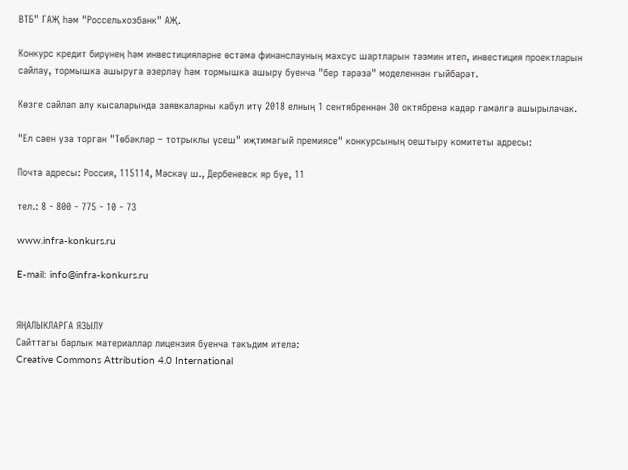ВТБ" ГАҖ һәм "Россельхозбанк" АҖ.

Конкурс кредит бирүнең һәм инвестицияләрне өстәмә финанслауның махсус шартларын тәэмин итеп, инвестиция проектларын сайлау, тормышка ашыруга әзерләү һәм тормышка ашыру буенча "бер тәрәзә" моделеннән гыйбарәт.

Көзге сайлап алу кысаларында заявкаларны кабул итү 2018 елның 1 сентябреннән 30 октябренә кадәр гамәлгә ашырылачак.

"Ел саен уза торган "Төбәкләр – тотрыклы үсеш" иҗтимагый премиясе" конкурсының оештыру комитеты адресы:

Почта адресы: Россия, 115114, Мәскәү ш., Дербеневск яр буе, 11

тел.: 8 - 800 - 775 - 10 - 73

www.infra-konkurs.ru

E-mail: info@infra-konkurs.ru


ЯҢАЛЫКЛАРГА ЯЗЫЛУ
Сайттагы барлык материаллар лицензия буенча тәкъдим ителә:
Creative Commons Attribution 4.0 International